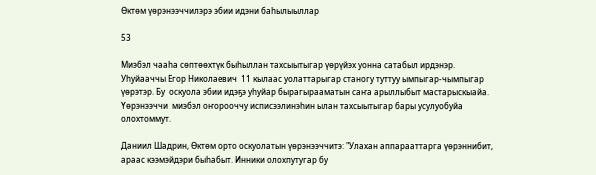Өктөм үөрэнээччилэрэ эбии идэни баһылыыллар

53

Миэбэл чааһа сөптөөхтүк быһыллан тахсыытыгар үөрүйэх уонна сатабыл ирдэнэр. Уһуйааччы Егор Николаевич  11 кылаас уолаттарыгар станогу туттуу ымпыгар-чымпыгар үөрэтэр. Бу  оскуола эбии идэҕэ уһуйар бырагырааматын саҥа арыллыбыт мастарыскыайа. Үөрэнээччи  миэбэл оҥорооччу исписээлинэһин ылан тахсыытыгар бары усулуобуйа олохтоммут.

Даниил Шадрин, Өктөм орто оскуолатын үөрэнээччитэ: "Улахан аппарааттарга үөрэннибит, араас кээмэйдэри быһабыт. Инники олохпутугар бу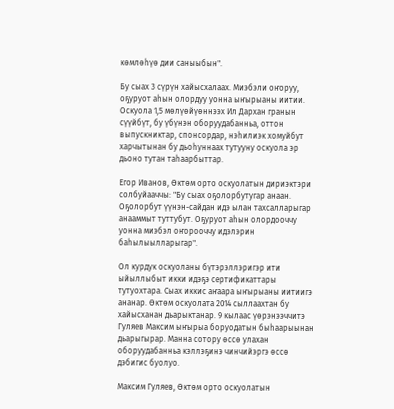көмлөһүө дии саныыбын".

Бу сыах 3 сүрүн хайысхалаах. Миэбэли оҥоруу, оҕуруот аһын олордуу уонна ыҥырыаны иитии. Оскуола 1,5 мөлүөйүөннээх Ил Дархан гранын сүүйбүт, бу үбүнэн оборуудабанньа, оттон выпускниктар, спонсордар, нэһилиэк хомуйбут харчытынан бу дьоһуннаах тутууну оскуола эр дьоно тутан таһаарбыттар.

Егор Иванов, Өктөм орто оскуолатын дириэктэри солбуйааччы: "Бу сыах оҕолорбутугар анаан. Оҕолорбут үүнэн-сайдан идэ ылан тахсалларыгар  анааммыт туттубут. Оҕуруот аһын олордооччу уонна миэбэл оҥорооччу идэлэрин баһылыылларыгар".

Ол курдук оскуоланы бүтэрэллэригэр ити ыйыллыбыт икки идэҕэ сертификаттары тутуохтара. Сыах иккис аҥаара ыҥырыаны иитиигэ ананар. Өктөм оскуолата 2014 сыллаахтан бу хайысханан дьарыктанар. 9 кылаас үөрэнээччитэ Гуляев Максим ыҥырыа боруодатын быһаарыынан дьарыгырар. Манна сотору өссө улахан оборуудабанньа кэллэҕинэ чинчийэргэ өссө дэбигис буолуо.

Максим Гуляев, Өктөм орто оскуолатын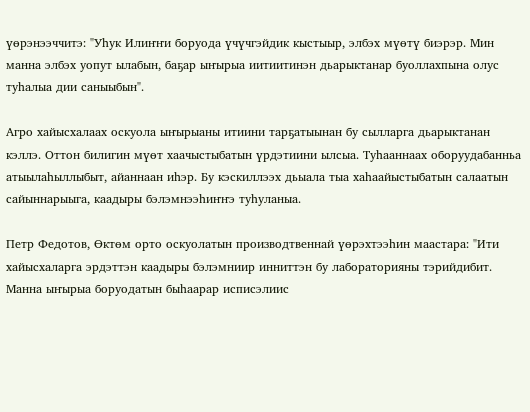үөрэнээччитэ: "Уһук Илиҥҥи боруода үчүчгэйдик кыстыыр, элбэх мүөтү биэрэр. Мин манна элбэх уопут ылабын, баҕар ыҥырыа иитиитинэн дьарыктанар буоллахпына олус туһалыа дии саныыбын".

Агро хайысхалаах оскуола ыҥырыаны итиини тарҕатыынан бу сылларга дьарыктанан кэллэ. Оттон билигин мүөт хаачыстыбатын үрдэтиини ылсыа. Туһааннаах оборуудабанньа атыылаһыллыбыт, айаннаан иһэр. Бу кэскиллээх дьыала тыа хаһаайыстыбатын салаатын сайыннарыыга, каадыры бэлэмнээһиҥҥэ туһуланыа.

Петр Федотов, Өктөм орто оскуолатын производтвеннай үөрэхтээһин маастара: "Ити хайысхаларга эрдэттэн каадыры бэлэмниир инниттэн бу лабораторияны тэрийдибит. Манна ыҥырыа боруодатын быһаарар исписэлиис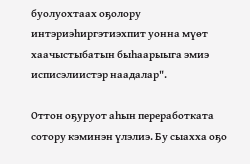буолуохтаах оҕолору интэриэһиргэтиэхпит уонна мүөт хаачыстыбатын быһаарыыга эмиэ исписэлиистэр наадалар".

Оттон оҕуруот аһын переработката сотору кэминэн үлэлиэ. Бу сыахха оҕо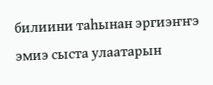билиини таһынан эргиэҥҥэ эмиэ сыста улаатарын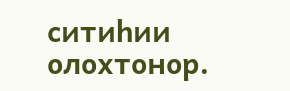ситиһии олохтонор.